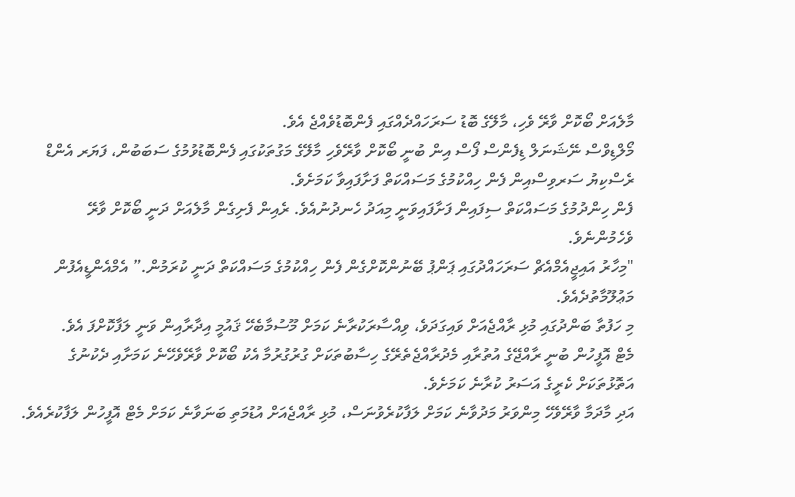މާލެއަށް ބޯކޮށް ވާރޭ ވެހި، މާލޭގެ ބޮޑު ސަރަހައްދެއްގައި ފެންބޮޑުވެއްޖެ އެވެ.
މޯލްޑިވްސް ނޭޝަނަލް ޑިފެންސް ފޯސް އިން ބުނީ ބޯކޮށް ވާރޭވެހި މާލޭގެ މަގުތަކުގައި ފެންބޮޑުވުމުގެ ސަބަބުން، ފަޔަރ އެންޑް ރެސްކިޔު ސަރވިސްއިން ފެން ހިއްކުމުގެ މަސައްކަތް ފަށާފައިވާ ކަމަށެވެ.
ފެން ހިންދުމުގެ މަސައްކަތް ސިފައިން ފަށާފައިވަނީ މިއަދު ހެނދުނުއެވެ. ރެއިން ފެށިގެން މާލެއަށް ދަނީ ބޯކޮށް ވާރޭ ވެހެމުންނެވެ.
"މިހާރު އައިޖީއެމްއެޗް ސަރަހައްދުގައި ޕަންޕު ބޭނުންކޮށްގެން ފެން ހިއްކުމުގެ މަސައްކަތް ދަނީ ކުރަމުން.” އެމްއެންޑީއެފުން މަޢުލޫމާތުދެއެވެ.
މި ހަފުތާ ބަންދުގައި މުޅި ރާއްޖެއަށް ވައިގަދަވެ، ވިއްސާރަކުރާނެ ކަމަށް މޫސުމާބެހޭ ޤައުމީ އިދާރާއިން ވަނީ ލަފާކޮށްފަ އެވެ.
މެޓް އޮފީހުން ބުނީ ރާއްޖޭގެ އުތުރާއި މެދުރާއްޖެތެރޭގެ ހިސާބުތަކަށް ގުރުގުރުމާ އެކު ބޯކޮށް ވާރޭވެހޭނެ ކަމަށާއި ދެކުނުގެ އަތޮޅުތަކަށް ކެރީގެ އަސަރު ކުރާނެ ކަމަށެވެ.
އަދި މާދަމާ ވާރޭވެހޭ މިންވަރު މަދުވާނެ ކަމަށް ލަފާކުރެވުނަސް، މުޅި ރާއްޖެއަށް އުޑުމަތި ބަނަވާނެ ކަމަށް މެޓް އޮފީހުން ލަފާކުރެއެވެ.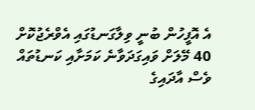އެ އޮފީހުން ބުނީ ވިލާގަނޑުގައި އެވްރެޖުކޮށް 40 މޭލަށް ވައިގަދަވާނެ ކަމަށާއި ކަނޑުތައް ވެސް އާދައިގެ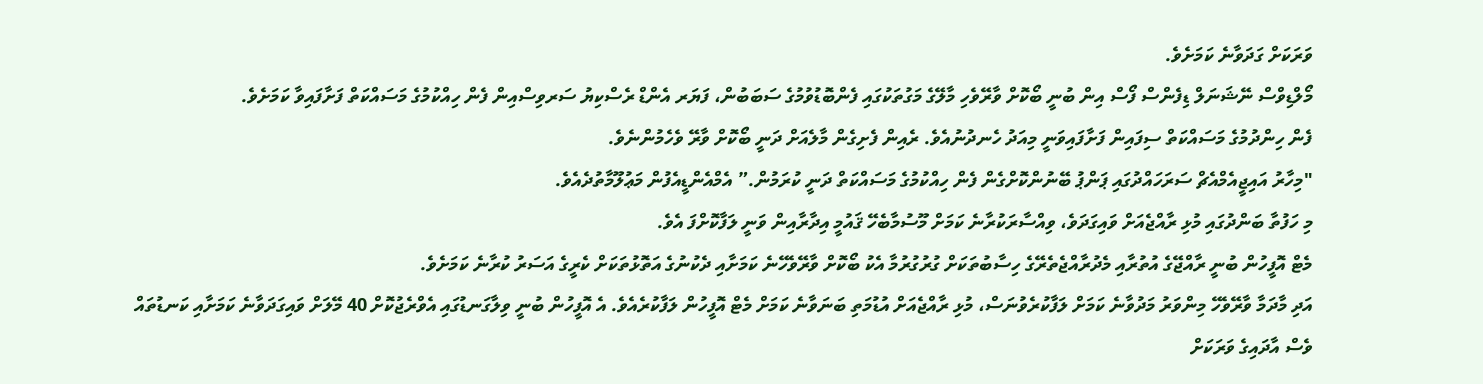ވަރަކަށް ގަދަވާނެ ކަމަށެވެ.
މޯލްޑިވްސް ނޭޝަނަލް ޑިފެންސް ފޯސް އިން ބުނީ ބޯކޮށް ވާރޭވެހި މާލޭގެ މަގުތަކުގައި ފެންބޮޑުވުމުގެ ސަބަބުން، ފަޔަރ އެންޑް ރެސްކިޔު ސަރވިސްއިން ފެން ހިއްކުމުގެ މަސައްކަތް ފަށާފައިވާ ކަމަށެވެ.
ފެން ހިންދުމުގެ މަސައްކަތް ސިފައިން ފަށާފައިވަނީ މިއަދު ހެނދުނުއެވެ. ރެއިން ފެށިގެން މާލެއަށް ދަނީ ބޯކޮށް ވާރޭ ވެހެމުންނެވެ.
"މިހާރު އައިޖީއެމްއެޗް ސަރަހައްދުގައި ޕަންޕު ބޭނުންކޮށްގެން ފެން ހިއްކުމުގެ މަސައްކަތް ދަނީ ކުރަމުން.” އެމްއެންޑީއެފުން މަޢުލޫމާތުދެއެވެ.
މި ހަފުތާ ބަންދުގައި މުޅި ރާއްޖެއަށް ވައިގަދަވެ، ވިއްސާރަކުރާނެ ކަމަށް މޫސުމާބެހޭ ޤައުމީ އިދާރާއިން ވަނީ ލަފާކޮށްފަ އެވެ.
މެޓް އޮފީހުން ބުނީ ރާއްޖޭގެ އުތުރާއި މެދުރާއްޖެތެރޭގެ ހިސާބުތަކަށް ގުރުގުރުމާ އެކު ބޯކޮށް ވާރޭވެހޭނެ ކަމަށާއި ދެކުނުގެ އަތޮޅުތަކަށް ކެރީގެ އަސަރު ކުރާނެ ކަމަށެވެ.
އަދި މާދަމާ ވާރޭވެހޭ މިންވަރު މަދުވާނެ ކަމަށް ލަފާކުރެވުނަސް، މުޅި ރާއްޖެއަށް އުޑުމަތި ބަނަވާނެ ކަމަށް މެޓް އޮފީހުން ލަފާކުރެއެވެ. އެ އޮފީހުން ބުނީ ވިލާގަނޑުގައި އެވްރެޖުކޮށް 40 މޭލަށް ވައިގަދަވާނެ ކަމަށާއި ކަނޑުތައް ވެސް އާދައިގެ ވަރަކަށް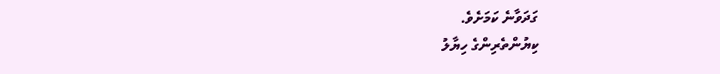ގަދަވާނެ ކަމަށެވެ.
ކިޔުންތެރިންގެ ހިޔާލު